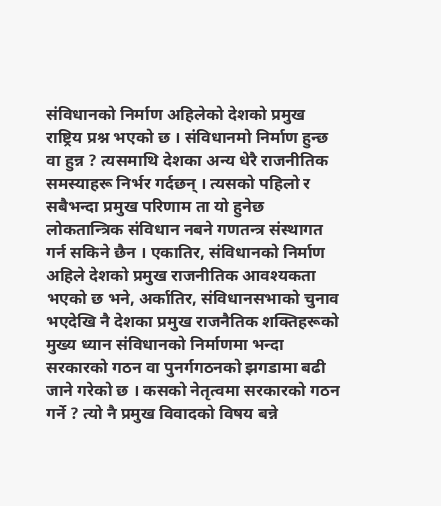संविधानको निर्माण अहिलेको देशको प्रमुख राष्ट्रिय प्रश्न भएको छ । संविधानमो निर्माण हुन्छ वा हुन्न ? त्यसमाथि देशका अन्य धेरै राजनीतिक समस्याहरू निर्भर गर्दछन् । त्यसको पहिलो र सबैभन्दा प्रमुख परिणाम ता यो हुनेछ लोकतान्त्रिक संविधान नबने गणतन्त्र संस्थागत गर्न सकिने छैन । एकातिर, संविधानको निर्माण अहिले देशको प्रमुख राजनीतिक आवश्यकता भएको छ भने, अर्कातिर, संविधानसभाको चुनाव भएदेखि नै देशका प्रमुख राजनैतिक शक्तिहरूको मुख्य ध्यान संविधानको निर्माणमा भन्दा सरकारको गठन वा पुनर्गगठनको झगडामा बढी जाने गरेको छ । कसको नेतृत्वमा सरकारको गठन गर्ने ? त्यो नै प्रमुख विवादको विषय बन्ने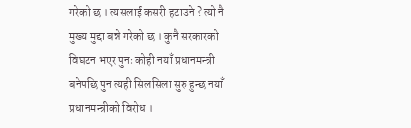गरेको छ । त्यसलाई कसरी हटाउने ? त्यो नै मुख्य मुद्दा बन्ने गरेको छ । कुनै सरकारको विघटन भएर पुनः कोही नयाँ प्रधानमन्त्री बनेपछि पुन त्यही सिलसिला सुरु हुन्छ नयाँ प्रधानमन्त्रीको विरोध ।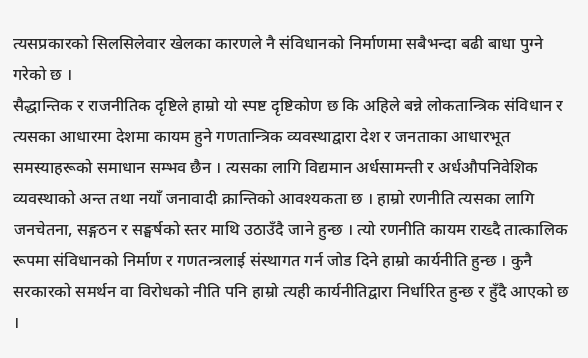त्यसप्रकारको सिलसिलेवार खेलका कारणले नै संविधानको निर्माणमा सबैभन्दा बढी बाधा पुग्ने गरेको छ ।
सैद्धान्तिक र राजनीतिक दृष्टिले हाम्रो यो स्पष्ट दृष्टिकोण छ कि अहिले बन्ने लोकतान्त्रिक संविधान र त्यसका आधारमा देशमा कायम हुने गणतान्त्रिक व्यवस्थाद्वारा देश र जनताका आधारभूत समस्याहरूको समाधान सम्भव छैन । त्यसका लागि विद्यमान अर्धसामन्ती र अर्धऔपनिवेशिक व्यवस्थाको अन्त तथा नयाँ जनावादी क्रान्तिको आवश्यकता छ । हाम्रो रणनीति त्यसका लागि जनचेतना, सङ्गठन र सङ्घर्षको स्तर माथि उठाउँदै जाने हुन्छ । त्यो रणनीति कायम राख्दै तात्कालिक रूपमा संविधानको निर्माण र गणतन्त्रलाई संस्थागत गर्न जोड दिने हाम्रो कार्यनीति हुन्छ । कुनै सरकारको समर्थन वा विरोधको नीति पनि हाम्रो त्यही कार्यनीतिद्वारा निर्धारित हुन्छ र हुँदै आएको छ ।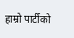हाम्रो पार्टीको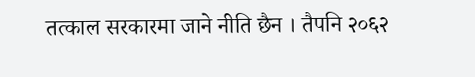तत्काल सरकारमा जाने नीति छैन । तैपनि २०६२